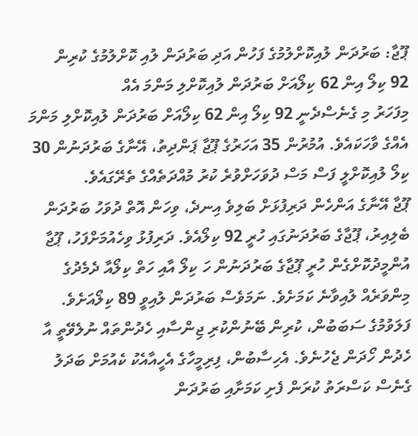ޕޫޖާ: ބަރުދަން ލުއިކޮށްލުމުގެ ފަހުން އަދި ބަރުދަން ލުއި ކޮށްލުމުގެ ކުރިން
92 ކިލޯ އިން 62 ކިލޯއަށް ބަރުދަން ލުއިކޮށްލި މަންމަ އެއް
މިފަހަރު މި ގެނެސްދެނީ 92 ކިލޯ އިން 62 ކިލޯއަށް ބަރުދަން ލުއިކޮށްލި މަންމަ އެއްގެ ވާހަކައެވެ. އުމުރުން 35 އަހަރުގެ ޕޫޖާ ޕަންދިތު، އޭނާގެ ބަރުދަނުން 30 ކިލޯ ލުއިކޮށްލީ ފަސް މަސް ދުވަހަށްވުރެ ކުރު މުއްދަތެއްގެ ތެރޭގައެވެ.
ޕޫޖާ އޭނާގެ އަންހެން ދަރިފުޅަށް ބަލިވެ އިނދެ، ވިހަން އޮތް ދުވަހު ބަރުދަން ބެލިއިރު، ޕޫޖާގެ ބަރުދަނުގައި ހުރީ 92 ކިލޯއެވެ. ދަރިފުޅު ވިހެއުމަށްފަހު، ޕޫޖާ އުންމީދުކޮށްގެން ހުރީ ޕޫޖާގެ ބަރުދަނުން ހަ ކިލޯ އާއި ހަތް ކިލޯއާ ދެމެދުގެ މިންވަރެއް ލުއިވާނެ ކަމަށެވެ. ނަމަވެސް ބަރުދަން ލުއިވީ 89 ކިލޯއަށެވެ.
ފަލަވުމުގެ ސަބަބުން، ކުރިން ބޭނުންކުރި ޖިންސާއި ހެދުންތައް ނުލެވޭތީ އާ ހެދުން ހޯދަން ޖެހުނެވެ. އެހިސާބުން، ފިރިމީހާގެ އެހީއާއެކު ކެއުމަށް ބަދަލު ގެނެސް ކަސްރަތު ކުރަން ފެށި ކަމަށާއި ބަރުދަން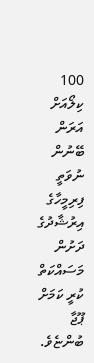100 ކިލޯއަށް އަރަން ބޭނުން ނުވަތީ ފިރިމީހާގެ އިރުޝާދުގެ ދަށުން މަސައްކަތް ކުރީ ކަމަށް ޕޫޖާ ބުންޏެވެ.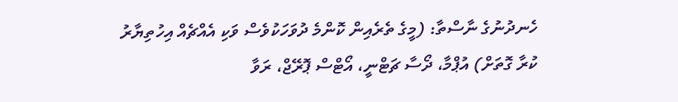ހެނދުނުގެ ނާސްތާ: (މީގެ ތެރެއިން ކޮންމެ ދުވަހަކުވެސް ވަކި އެއްޗެއް އިހުތިޔާރު ކުރާ ގޮތަށް) އުޕްމާ، ދޯސާ ޗަޓްނީ، އޯޓްސް ޕޮރޭޖް، ރަވާ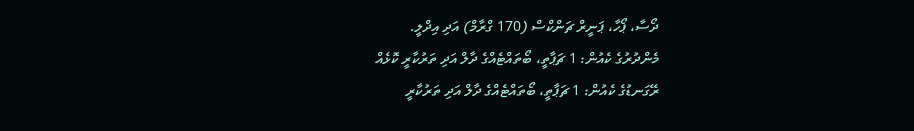ދޯސާ، ޕޯހާ، ޕަނީރް ޗަންކްސް (170 ގްރާމް) އަދި އިދްލީ.
މެންދުރުގެ ކެއުން: 1 ޗަޕާތީ، ބޯތައްޓެއްގެ ދާލް އަދި ތަރުކާރީ ކޮޅެއް
ރޭގަނޑުގެ ކެއުން: 1 ޗަޕާތީ، ބޯތައްޓެއްގެ ދާލް އަދި ތަރުކާރީ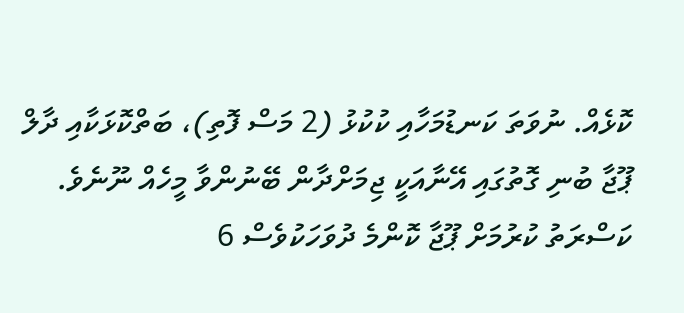ކޮޅެއް. ނުވަތަ ކަނޑުމަހާއި ކުކުޅު (2 މަސް ފޮތި)، ބަތްކޮޅަކާއި ދާލް
ޕޫޖާ ބުނި ގޮތުގައި އޭނާއަކީ ޖިމަށްދާން ބޭނުންވާ މީހެއް ނޫނެވެ. ކަސްރަތު ކުރުމަށް ޕޫޖާ ކޮންމެ ދުވަހަކުވެސް 6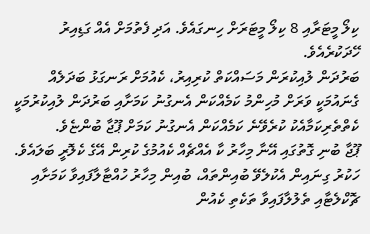ކިލޯ މީޓަރާއި 8 ކިލޯ މީޓަރަށް ހިނގައެވެ. އަދި ފެތުމަށް އެއް ގަޑިއިރު ހޭދަކުރެއެވެ.
ބަރުދަން ލުއިކުރަން މަސައްކަތް ކުރިއިރު، ކެއުމަށް ރަނގަޅު ބަދަލެއް ގެނައުމަކީ ވަރަށް މުހިންމު ކަމެއްކަން އެނގުނު ކަމަށާއި ބަރުދަން ލުއިކުރުމަކީ ކެތްތެރިކަމާއެކު ކުރެވޭނެ ކަމެއްކަން އެނގުނު ކަމަށް ޕޫޖާ ބުންޏެވެ.
ޕޫޖާ ބުނި ގޮތުގައި އޭނާ މިހާރު ކާ އެއްޗެއް ކެއުމުގެ ކުރިން އޭގެ ކެލޮރީ ބަލައެވެ. ހަކުރު ގިނައިން އެކުލެވޭ ބުއިންތައް، ބުއިން މިހާރު ހުއްޓާލާފައިވާ ކަމަށާއި ޗޮކްލެޓާއި ތެލުލާފައިވާ ތަކެތި ކެއުން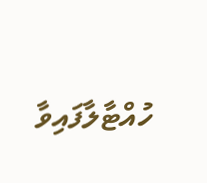ހުއްޓާލާފައިވާ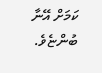ކަމަށް އޭނާ ބުންޏެވެ.